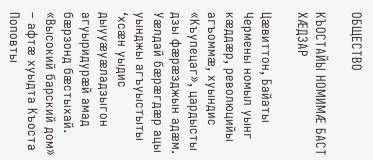ОБЩЕСТВО

КЪОСТАЙЫ НОМИМÆ БАСТ ХÆДЗАР

Цæвиттон, Байаты Чермены номыл уынг кæддæр, революцийы агъоммæ, хуындис «Къупецаг», цардысты дзы фæрæзджын адæм. Уæлдай бæрæгдæр ацы уынджы агъуыстыты ‘хсæн уыдис дыууæуæладзыгон агуыридурæй амад бæрзонд бæстыхай. «Высокий барский дом» – афтæ хуыдта Къоста Поповты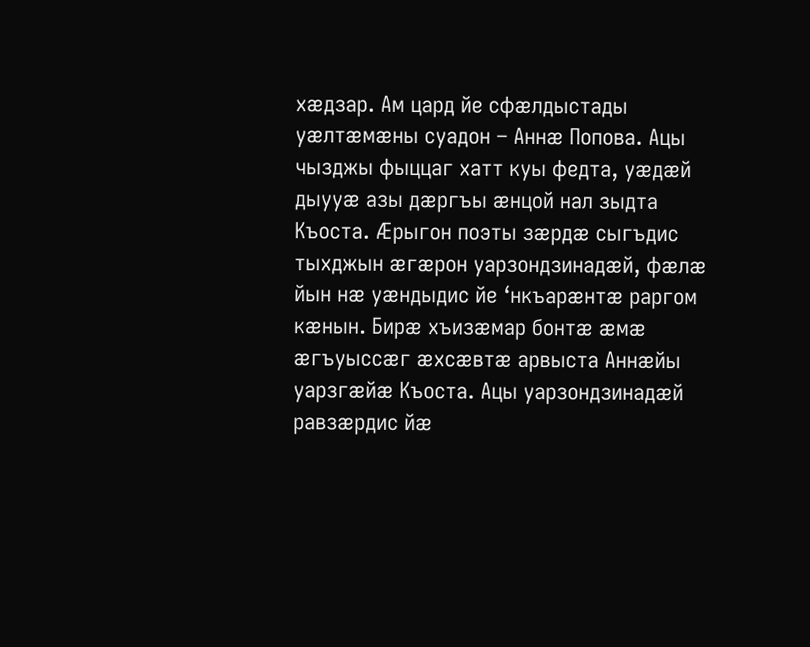хæдзар. Ам цард йе сфæлдыстады уæлтæмæны суадон – Аннæ Попова. Ацы чызджы фыццаг хатт куы федта, уæдæй дыууæ азы дæргъы æнцой нал зыдта Къоста. Æрыгон поэты зæрдæ сыгъдис тыхджын æгæрон уарзондзинадæй, фæлæ йын нæ уæндыдис йе ‘нкъарæнтæ раргом кæнын. Бирæ хъизæмар бонтæ æмæ æгъуыссæг æхсæвтæ арвыста Аннæйы уарзгæйæ Къоста. Ацы уарзондзинадæй равзæрдис йæ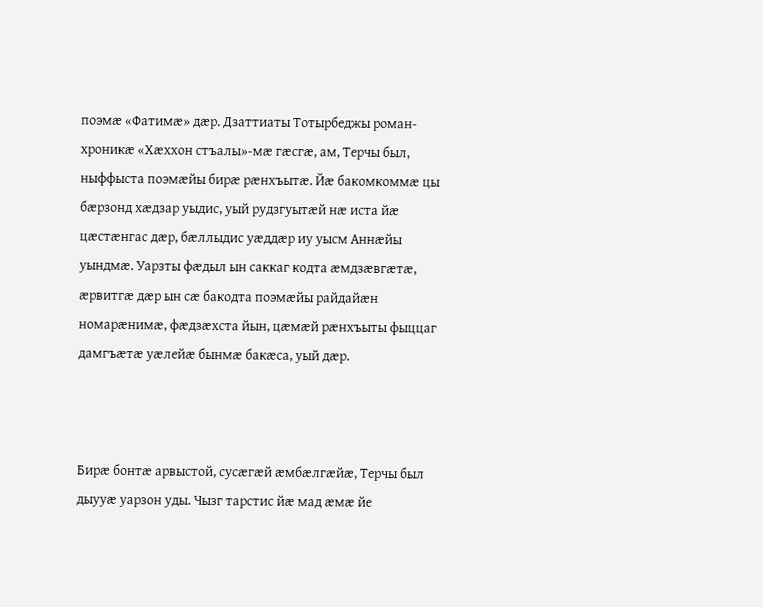поэмæ «Фатимæ» дæр. Дзаттиаты Тотырбеджы роман-хроникæ «Хæххон стъалы»-мæ гæсгæ, ам, Терчы был, ныффыста поэмæйы бирæ рæнхъытæ. Йæ бакомкоммæ цы бæрзонд хæдзар уыдис, уый рудзгуытæй нæ иста йæ цæстæнгас дæр, бæллыдис уæддæр иу уысм Аннæйы уындмæ. Уарзты фæдыл ын саккаг кодта æмдзæвгæтæ, æрвитгæ дæр ын сæ бакодта поэмæйы райдайæн номарæнимæ, фæдзæхста йын, цæмæй рæнхъыты фыццаг дамгъæтæ уæлейæ бынмæ бакæса, уый дæр.



Бирæ бонтæ арвыстой, сусæгæй æмбæлгæйæ, Терчы был дыууæ уарзон уды. Чызг тарстис йæ мад æмæ йе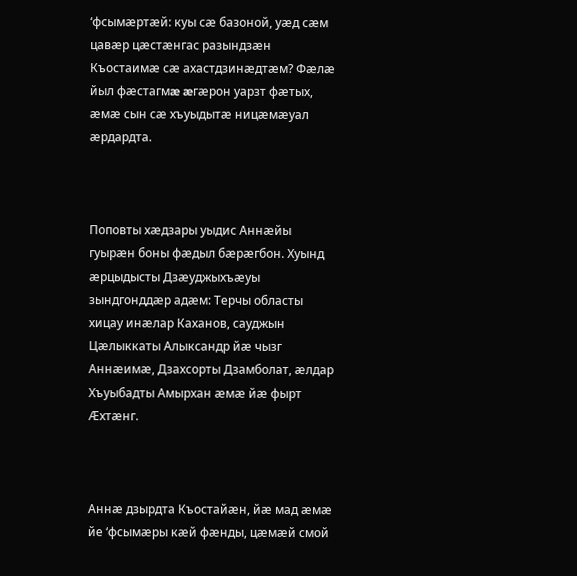‘фсымæртæй: куы сæ базоной, уæд сæм цавæр цæстæнгас разындзæн Къостаимæ сæ ахастдзинæдтæм? Фæлæ йыл фæстагмæ æгæрон уарзт фæтых, æмæ сын сæ хъуыдытæ ницæмæуал æрдардта.



Поповты хæдзары уыдис Аннæйы гуырæн боны фæдыл бæрæгбон. Хуынд æрцыдысты Дзæуджыхъæуы зындгонддæр адæм: Терчы областы хицау инæлар Каханов, сауджын Цæлыккаты Алыксандр йæ чызг Аннæимæ, Дзахсорты Дзамболат, æлдар Хъуыбадты Амырхан æмæ йæ фырт Æхтæнг.



Аннæ дзырдта Къостайæн, йæ мад æмæ йе ‘фсымæры кæй фæнды, цæмæй смой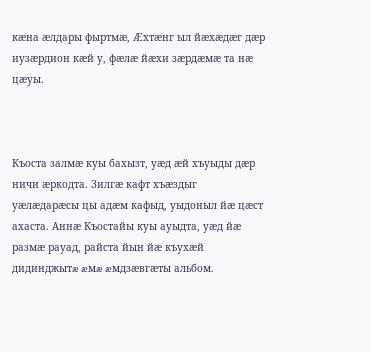кæна æлдары фыртмæ, Æхтæнг ыл йæхæдæг дæр иузæрдион кæй у, фæлæ йæхи зæрдæмæ та нæ цæуы.



Къоста залмæ куы бахызт, уæд æй хъуыды дæр ничи æркодта. Зилгæ кафт хъæздыг уæлæдарæсы цы адæм кафыд, уыдоныл йæ цæст ахаста. Аннæ Къостайы куы ауыдта, уæд йæ размæ рауад, райста йын йæ къухæй дидинджытæ æмæ æмдзæвгæты альбом.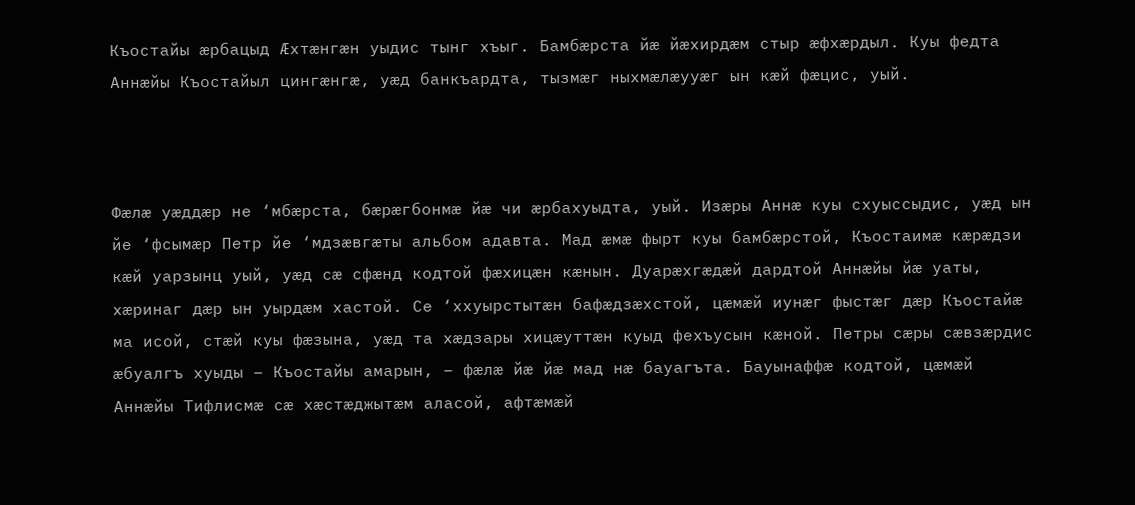Къостайы æрбацыд Æхтæнгæн уыдис тынг хъыг. Бамбæрста йæ йæхирдæм стыр æфхæрдыл. Куы федта Аннæйы Къостайыл цингæнгæ, уæд банкъардта, тызмæг ныхмæлæууæг ын кæй фæцис, уый.



Фæлæ уæддæр не ‘мбæрста, бæрæгбонмæ йæ чи æрбахуыдта, уый. Изæры Аннæ куы схуыссыдис, уæд ын йе ‘фсымæр Петр йе ‘мдзæвгæты альбом адавта. Мад æмæ фырт куы бамбæрстой, Къостаимæ кæрæдзи кæй уарзынц уый, уæд сæ сфæнд кодтой фæхицæн кæнын. Дуарæхгæдæй дардтой Аннæйы йæ уаты, хæринаг дæр ын уырдæм хастой. Се ‘ххуырстытæн бафæдзæхстой, цæмæй иунæг фыстæг дæр Къостайæ ма исой, стæй куы фæзына, уæд та хæдзары хицæуттæн куыд фехъусын кæной. Петры сæры сæвзæрдис æбуалгъ хуыды – Къостайы амарын, – фæлæ йæ йæ мад нæ бауагъта. Бауынаффæ кодтой, цæмæй Аннæйы Тифлисмæ сæ хæстæджытæм аласой, афтæмæй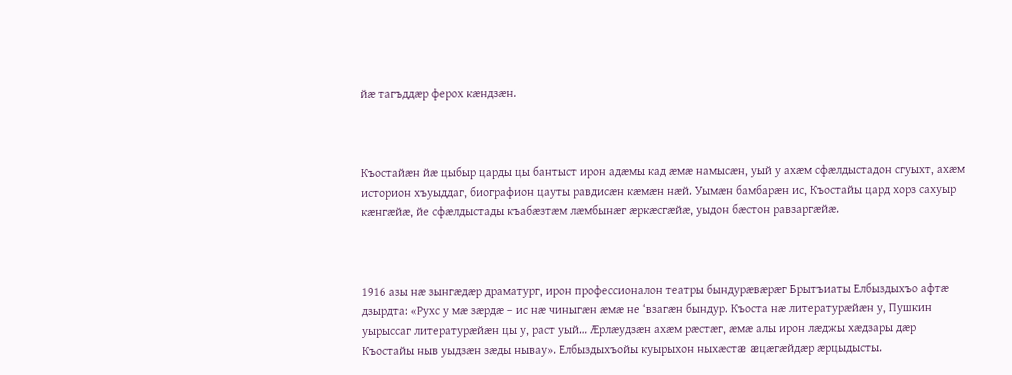йæ тагъддæр ферох кæндзæн.



Къостайæн йæ цыбыр царды цы бантыст ирон адæмы кад æмæ намысæн, уый у ахæм сфæлдыстадон сгуыхт, ахæм историон хъуыддаг, биографион цауты равдисæн кæмæн нæй. Уымæн бамбарæн ис, Къостайы цард хорз сахуыр кæнгæйæ, йе сфæлдыстады къабæзтæм лæмбынæг æркæсгæйæ, уыдон бæстон равзаргæйæ.



1916 азы нæ зынгæдæр драматург, ирон профессионалон театры бындурæвæрæг Брытъиаты Елбыздыхъо афтæ дзырдта: «Рухс у мæ зæрдæ – ис нæ чиныгæн æмæ не ‘взагæн бындур. Къоста нæ литературæйæн у, Пушкин уырыссаг литературæйæн цы у, раст уый… Æрлæудзæн ахæм рæстæг, æмæ алы ирон лæджы хæдзары дæр Къостайы ныв уыдзæн зæды нывау». Елбыздыхъойы куырыхон ныхæстæ æцæгæйдæр æрцыдысты.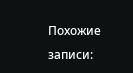Похожие записи: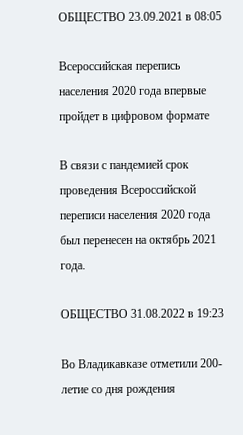ОБЩЕСТВО 23.09.2021 в 08:05

Всероссийская перепись населения 2020 года впервые пройдет в цифровом формате

В связи с пандемией срок проведения Всероссийской переписи населения 2020 года был перенесен на октябрь 2021 года.

ОБЩЕСТВО 31.08.2022 в 19:23

Во Владикавказе отметили 200-летие со дня рождения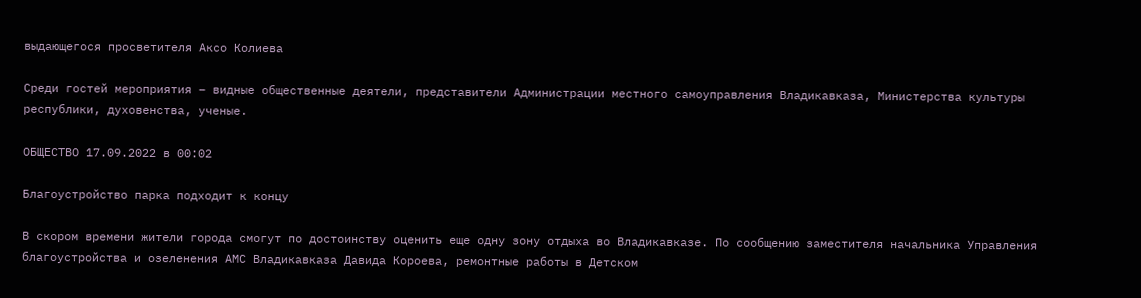выдающегося просветителя Аксо Колиева

Среди гостей мероприятия – видные общественные деятели, представители Администрации местного самоуправления Владикавказа, Министерства культуры республики, духовенства, ученые.

ОБЩЕСТВО 17.09.2022 в 00:02

Благоустройство парка подходит к концу

В скором времени жители города смогут по достоинству оценить еще одну зону отдыха во Владикавказе. По сообщению заместителя начальника Управления благоустройства и озеленения АМС Владикавказа Давида Короева, ремонтные работы в Детском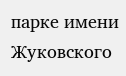парке имени Жуковского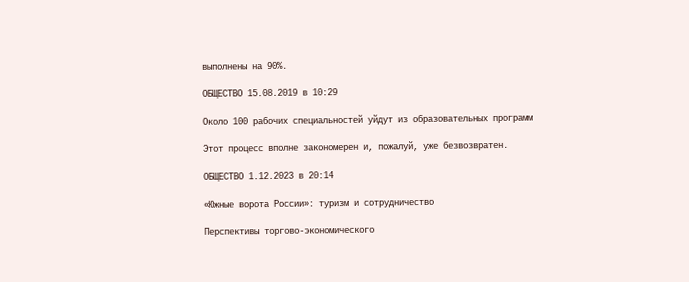выполнены на 90%.

ОБЩЕСТВО 15.08.2019 в 10:29

Около 100 рабочих специальностей уйдут из образовательных программ

Этот процесс вполне закономерен и, пожалуй, уже безвозвратен.

ОБЩЕСТВО 1.12.2023 в 20:14

«Южные ворота России»: туризм и сотрудничество

Перспективы торгово-экономического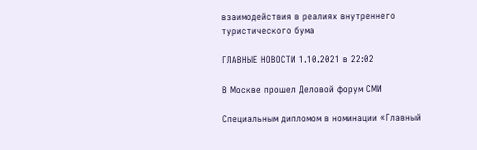взаимодействия в реалиях внутреннего туристического бума

ГЛАВНЫЕ НОВОСТИ 1.10.2021 в 22:02

В Москве прошел Деловой форум СМИ

Специальным дипломом в номинации «Главный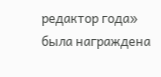редактор года» была награждена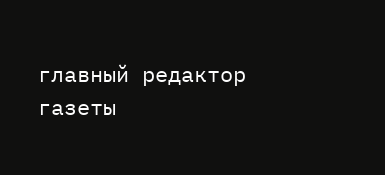главный редактор газеты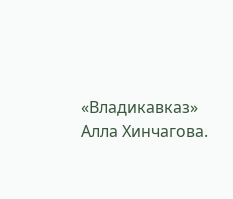«Владикавказ» Алла Хинчагова.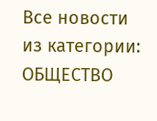Все новости из категории: ОБЩЕСТВО